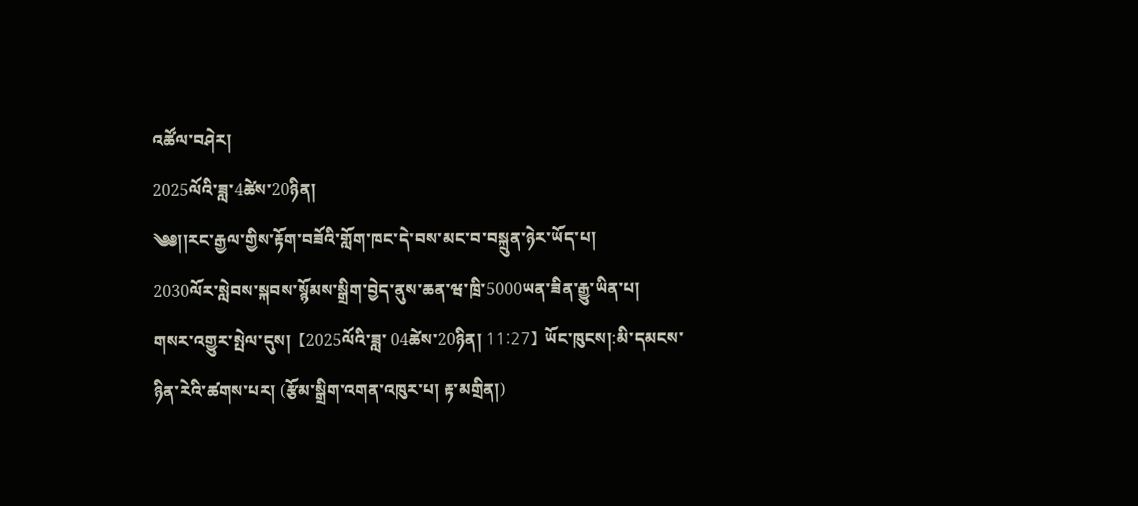འཚོལ་བཤེར།
2025ལོའི་ཟླ་4ཚེས་20ཉིན།
༄༅།།རང་རྒྱལ་གྱིས་རྟོག་བཟོའི་གློག་ཁང་དེ་བས་མང་བ་བསྐྲུན་ཉེར་ཡོད་པ།
2030ལོར་སླེབས་སྐབས་སྙོམས་སྒྲིག་བྱེད་ནུས་ཆན་ཝ་ཁྲི་5000ཡན་ཟིན་རྒྱུ་ཡིན་པ།
གསར་འགྱུར་སྤེལ་དུས།  【2025ལོའི་ཟླ་ 04ཚེས་20ཉིན། 11:27】  ཡོང་ཁུངས།:མི་དམངས་ཉིན་རེའི་ཚགས་པར། (རྩོམ་སྒྲིག་འགན་འཁུར་པ། རྟ་མགྲིན།)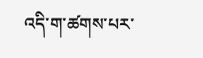འདི་ག་ཚགས་པར་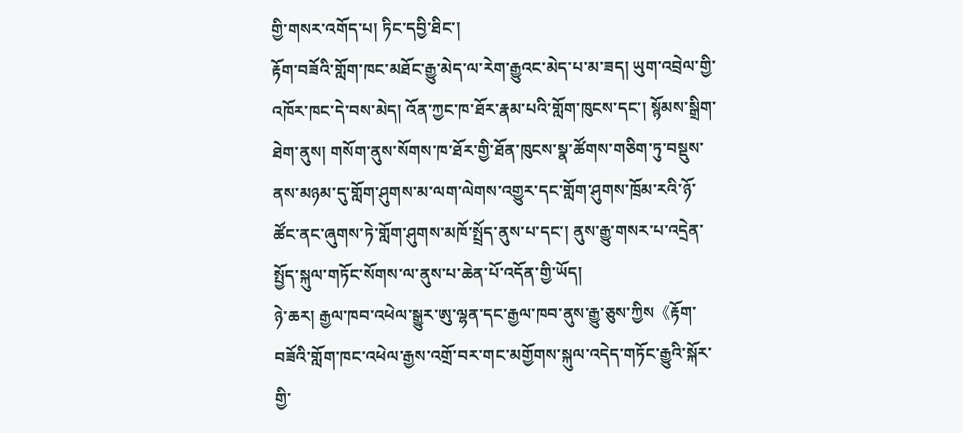གྱི་གསར་འགོད་པ། ཏིང་དབྱི་ཐིང་།
རྟོག་བཟོའི་གློག་ཁང་མཐོང་རྒྱུ་མེད་ལ་རེག་རྒྱུའང་མེད་པ་མ་ཟད། ཡུག་འབྲེལ་གྱི་འཁོར་ཁང་དེ་བས་མེད། འོན་ཀྱང་ཁ་ཐོར་རྣམ་པའི་གློག་ཁུངས་དང་། སྙོམས་སྒྲིག་ཐེག་ནུས། གསོག་ནུས་སོགས་ཁ་ཐོར་གྱི་ཐོན་ཁུངས་སྣ་ཚོགས་གཅིག་ཏུ་བསྡུས་ནས་མཉམ་དུ་གློག་ཤུགས་མ་ལག་ལེགས་འགྱུར་དང་གློག་ཤུགས་ཁྲོམ་རའི་ཉོ་ཚོང་ནང་ཞུགས་ཏེ་གློག་ཤུགས་མཁོ་སྤྲོད་ནུས་པ་དང་། ནུས་རྒྱུ་གསར་པ་འདྲེན་སྤྱོད་སྐུལ་གཏོང་སོགས་ལ་ནུས་པ་ཆེན་པོ་འདོན་གྱི་ཡོད།
ཉེ་ཆར། རྒྱལ་ཁབ་འཕེལ་སྒྱུར་ཨུ་ལྷན་དང་རྒྱལ་ཁབ་ནུས་རྒྱུ་ཅུས་ཀྱིས《རྟོག་བཟོའི་གློག་ཁང་འཕེལ་རྒྱས་འགྲོ་བར་གང་མགྱོགས་སྐུལ་འདེད་གཏོང་རྒྱུའི་སྐོར་གྱི་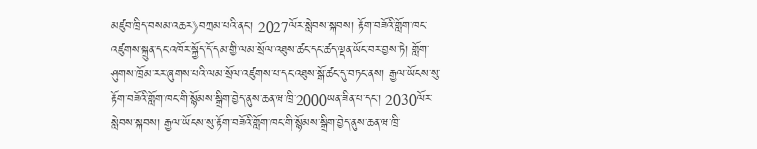མཛུབ་ཁྲིད་བསམ་འཆར》བཀྲམ་པའི་ནང་། 2027ལོར་སླེབས་སྐབས། རྟོག་བཟོའི་གློག་ཁང་འཛུགས་སྐྲུན་དང་འཁོར་སྐྱོད་དོ་དམ་གྱི་ལམ་སྲོལ་འཐུས་ཚང་དང་ཚད་ལྡན་ཡོང་བར་བྱས་ཏེ། གློག་ཤུགས་ཁྲོམ་རར་ཞུགས་པའི་ལམ་སྲོལ་འཛུགས་པ་དང་འཐུས་སྒོ་ཚང་དུ་བཏང་ནས། རྒྱལ་ཡོངས་སུ་རྟོག་བཟོའི་གློག་ཁང་གི་སྙོམས་སྒྲིག་བྱེད་ནུས་ཆན་ཝ་ཁྲི་2000ཡན་ཟིན་པ་དང་། 2030ལོར་སླེབས་སྐབས། རྒྱལ་ཡོངས་སུ་རྟོག་བཟོའི་གློག་ཁང་གི་སྙོམས་སྒྲིག་བྱེད་ནུས་ཆན་ཝ་ཁྲི་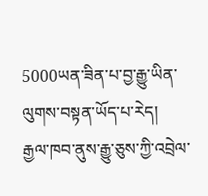5000ཡན་ཟིན་པ་བྱ་རྒྱུ་ཡིན་ལུགས་བསྟན་ཡོད་པ་རེད།
རྒྱལ་ཁབ་ནུས་རྒྱུ་ཅུས་ཀྱི་འབྲེལ་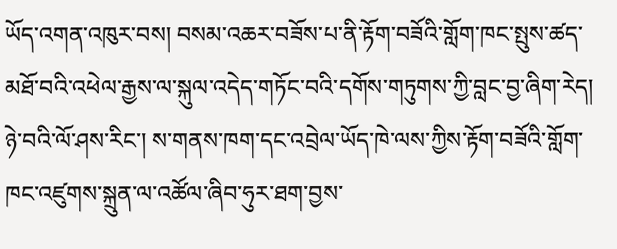ཡོད་འགན་འཁུར་བས། བསམ་འཆར་བཟོས་པ་ནི་རྟོག་བཟོའི་གློག་ཁང་སྤུས་ཚད་མཐོ་བའི་འཕེལ་རྒྱས་ལ་སྐུལ་འདེད་གཏོང་བའི་དགོས་གཏུགས་ཀྱི་བླང་བྱ་ཞིག་རེད། ཉེ་བའི་ལོ་ཤས་རིང་། ས་གནས་ཁག་དང་འབྲེལ་ཡོད་ཁེ་ལས་ཀྱིས་རྟོག་བཟོའི་གློག་ཁང་འཛུགས་སྐྲུན་ལ་འཚོལ་ཞིབ་ཧུར་ཐག་བྱས་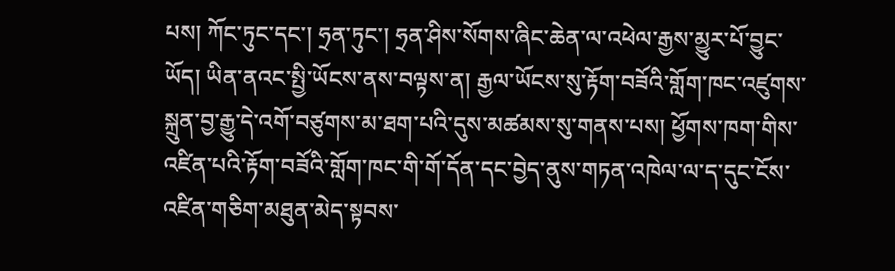པས། ཀོང་ཏུང་དང་། ཧྲན་ཏུང་། ཧྲན་ཤིས་སོགས་ཞིང་ཆེན་ལ་འཕེལ་རྒྱས་མྱུར་པོ་བྱུང་ཡོད། ཡིན་ནའང་སྤྱི་ཡོངས་ནས་བལྟས་ན། རྒྱལ་ཡོངས་སུ་རྟོག་བཟོའི་གློག་ཁང་འཛུགས་སྐྲུན་བྱ་རྒྱུ་དེ་འགོ་བཙུགས་མ་ཐག་པའི་དུས་མཚམས་སུ་གནས་པས། ཕྱོགས་ཁག་གིས་འཛིན་པའི་རྟོག་བཟོའི་གློག་ཁང་གི་གོ་དོན་དང་བྱེད་ནུས་གཏན་འཁེལ་ལ་ད་དུང་ངོས་འཛིན་གཅིག་མཐུན་མེད་སྟབས་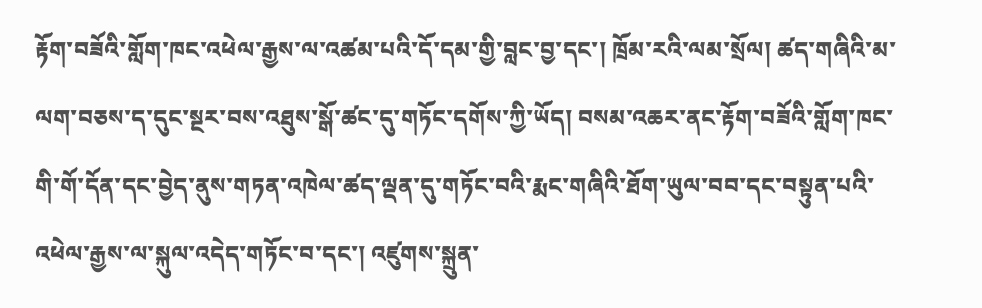རྟོག་བཟོའི་གློག་ཁང་འཕེལ་རྒྱས་ལ་འཚམ་པའི་དོ་དམ་གྱི་བླང་བྱ་དང་། ཁྲོམ་རའི་ལམ་སྲོལ། ཚད་གཞིའི་མ་ལག་བཅས་ད་དུང་སྔར་བས་འཐུས་སྒོ་ཚང་དུ་གཏོང་དགོས་ཀྱི་ཡོད། བསམ་འཆར་ནང་རྟོག་བཟོའི་གློག་ཁང་གི་གོ་དོན་དང་བྱེད་ནུས་གཏན་འཁེལ་ཚད་ལྡན་དུ་གཏོང་བའི་རྨང་གཞིའི་ཐོག་ཡུལ་བབ་དང་བསྟུན་པའི་འཕེལ་རྒྱས་ལ་སྐུལ་འདེད་གཏོང་བ་དང་། འཛུགས་སྐྲུན་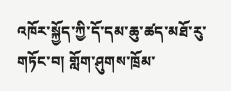འཁོར་སྐྱོད་ཀྱི་དོ་དམ་ཆུ་ཚད་མཐོ་རུ་གཏོང་བ། གློག་ཤུགས་ཁྲོམ་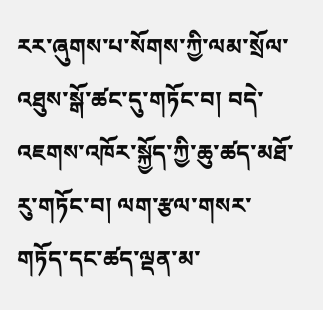རར་ཞུགས་པ་སོགས་ཀྱི་ལམ་སྲོལ་འཐུས་སྒོ་ཚང་དུ་གཏོང་བ། བདེ་འཇགས་འཁོར་སྐྱོད་ཀྱི་ཆུ་ཚད་མཐོ་རུ་གཏོང་བ། ལག་རྩལ་གསར་གཏོད་དང་ཚད་ལྡན་མ་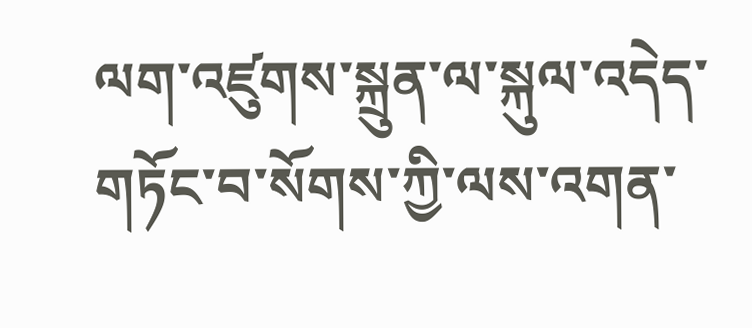ལག་འཛུགས་སྐྲུན་ལ་སྐུལ་འདེད་གཏོང་བ་སོགས་ཀྱི་ལས་འགན་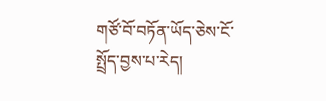གཙོ་བོ་བཏོན་ཡོད་ཅེས་ངོ་སྤྲོད་བྱས་པ་རེད།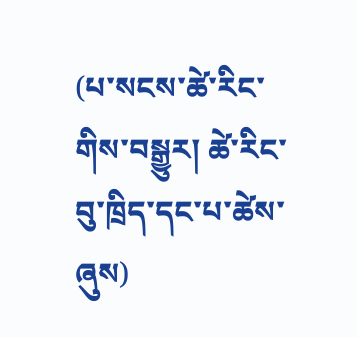(པ་སངས་ཚེ་རིང་གིས་བསྒྱུར། ཚེ་རིང་བུ་ཁྲིད་དང་པ་ཚེས་ཞུས)